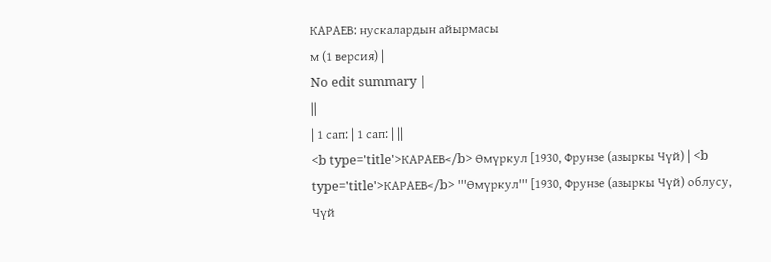КАРАЕВ: нускалардын айырмасы
м (1 версия) |
No edit summary |
||
| 1 сап: | 1 сап: | ||
<b type='title'>КАРАЕВ</b> Өмүркул [1930, Фрунзе (азыркы Чүй) | <b type='title'>КАРАЕВ</b> '''Өмүркул''' [1930, Фрунзе (азыркы Чүй) облусу, Чүй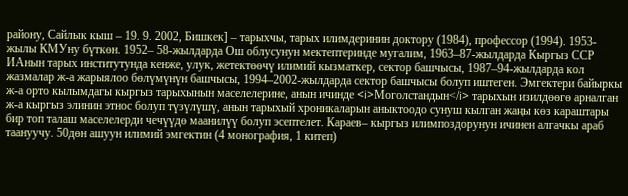району, Сайлык кыш – 19. 9. 2002, Бишкек] – тарыхчы, тарых илимдеринин доктору (1984), профессор (1994). 1953-жылы КМУну бүткөн. 1952– 58-жылдарда Ош облусунун мектептеринде мугалим, 1963–87-жылдарда Кыргыз ССР ИАнын тарых институтунда кенже, улук, жетектөөчү илимий кызматкер, сектор башчысы, 1987–94-жылдарда кол жазмалар ж-а жарыялоо бөлүмүнүн башчысы, 1994–2002-жылдарда сектор башчысы болуп иштеген. Эмгектери байыркы ж-а орто кылымдагы кыргыз тарыхынын маселелерине, анын ичинде <i>Моголстандын</i> тарыхын изилдөөгө арналган ж-а кыргыз элинин этнос болуп түзүлүшү, анын тарыхый хроникаларын аныктоодо сунуш кылган жаңы көз караштары бир топ талаш маселелерди чечүүдө маанилүү болуп эсептелет. Караев– кыргыз илимпоздорунун ичинен алгачкы араб таануучу. 50дөн ашуун илимий эмгектин (4 монография, 1 китеп)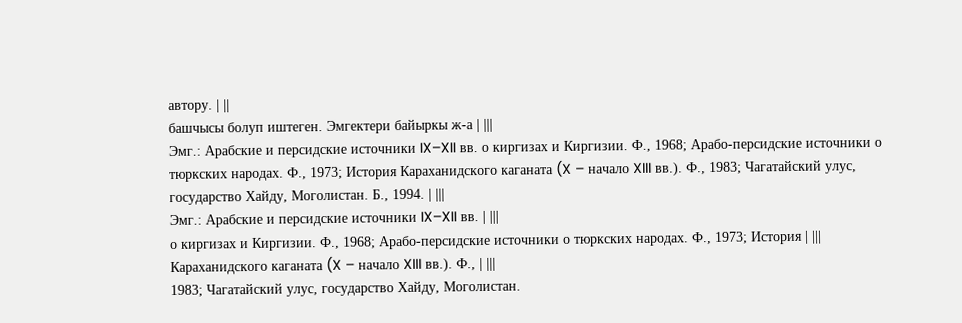автору. | ||
башчысы болуп иштеген. Эмгектери байыркы ж-а | |||
Эмг.: Арабские и персидские источники IX–XII вв. о киргизах и Киргизии. Ф., 1968; Арабо-персидские источники о тюркских народах. Ф., 1973; История Караханидского каганата (X – начало XIII вв.). Ф., 1983; Чагатайский улус, государство Хайду, Моголистан. Б., 1994. | |||
Эмг.: Арабские и персидские источники IX–XII вв. | |||
о киргизах и Киргизии. Ф., 1968; Арабо-персидские источники о тюркских народах. Ф., 1973; История | |||
Караханидского каганата (X – начало XIII вв.). Ф., | |||
1983; Чагатайский улус, государство Хайду, Моголистан.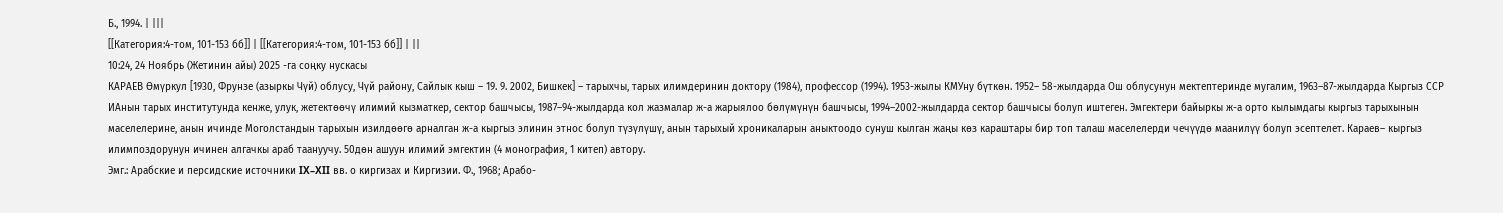Б., 1994. | |||
[[Категория:4-том, 101-153 бб]] | [[Категория:4-том, 101-153 бб]] | ||
10:24, 24 Ноябрь (Жетинин айы) 2025 -га соңку нускасы
КАРАЕВ Өмүркул [1930, Фрунзе (азыркы Чүй) облусу, Чүй району, Сайлык кыш – 19. 9. 2002, Бишкек] – тарыхчы, тарых илимдеринин доктору (1984), профессор (1994). 1953-жылы КМУну бүткөн. 1952– 58-жылдарда Ош облусунун мектептеринде мугалим, 1963–87-жылдарда Кыргыз ССР ИАнын тарых институтунда кенже, улук, жетектөөчү илимий кызматкер, сектор башчысы, 1987–94-жылдарда кол жазмалар ж-а жарыялоо бөлүмүнүн башчысы, 1994–2002-жылдарда сектор башчысы болуп иштеген. Эмгектери байыркы ж-а орто кылымдагы кыргыз тарыхынын маселелерине, анын ичинде Моголстандын тарыхын изилдөөгө арналган ж-а кыргыз элинин этнос болуп түзүлүшү, анын тарыхый хроникаларын аныктоодо сунуш кылган жаңы көз караштары бир топ талаш маселелерди чечүүдө маанилүү болуп эсептелет. Караев– кыргыз илимпоздорунун ичинен алгачкы араб таануучу. 50дөн ашуун илимий эмгектин (4 монография, 1 китеп) автору.
Эмг.: Арабские и персидские источники IX–XII вв. о киргизах и Киргизии. Ф., 1968; Арабо-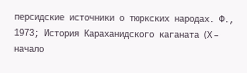персидские источники о тюркских народах. Ф., 1973; История Караханидского каганата (X – начало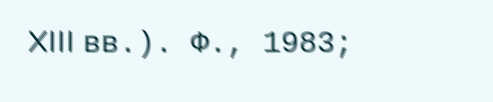XIII вв.). Ф., 1983;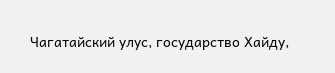Чагатайский улус, государство Хайду,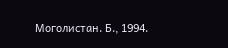Моголистан. Б., 1994.